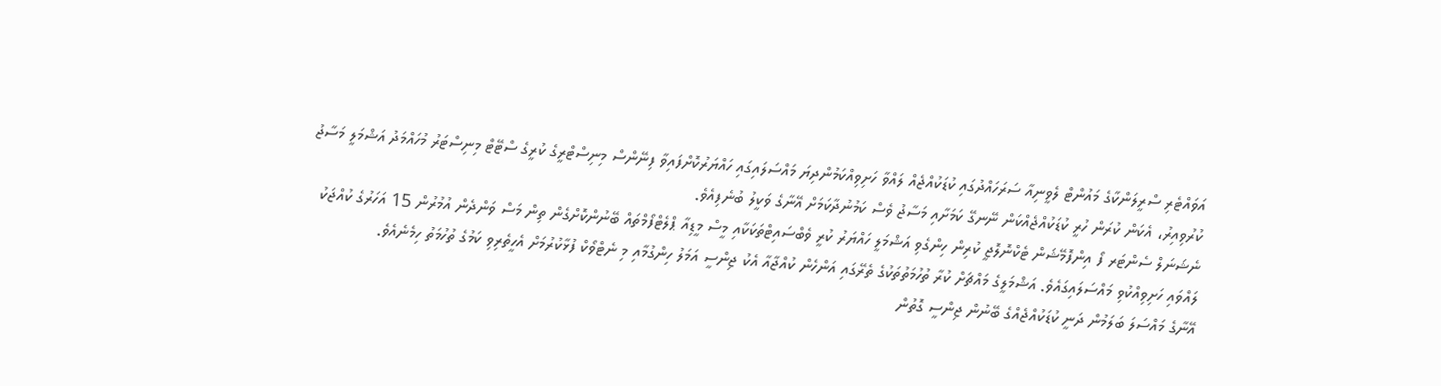އަވައްޓެރި ސްރީލަންކާގެ މައުންޓް ލެވީނިއާ ސަރަހައްދުގައި ކުޑަކުއްޖެއް ލައްވާ ހަށިވިއްކަމުންދިޔަ މައްސަލައިގައި ހައްޔަރުކޮށްފައިވާ ފިނޭންސް މިނިސްޓްރީގެ ކުރީގެ ސްޓޭޓް މިނިސްޓަރު މުހައްމަދު އަޝްމަލީ މަސާޖު ކުރުވިއިރު، އެކަން ކުރަން ހުރީ ކުޑަކުއްޖެއްކަން ނޭނގޭ ކަމަށާއި މަސާޖު ވެސް ކަމުނުދާކަމަށް އޭނާގެ ވަކީލު ބުނެފިއެވެ.
ނެޝަނަލް ސެންޓަރ ފޯ އިންފޮމޭޝަން ޓެކްނޮލޮޖީ ކުރިން ހިންގެވި އަޝްމަލީ ހައްޔަރު ކުރީ ވެބްސައިޓްތަކަކާއި މީސް މީޑިއާ ޕްލެޓްފޯމްތައް ބޭނުންކޮށްގެން ތިން މަސް ވަންދެން އުމުރުން 15 އަހަރުގެ ކުއްޖަކު ލައްވައި ހަށިވިއްކުވި މައްސަލައިގައެވެ. އަޝްމަލީގެ މައްޗަށް ކުރާ ތުހުމަތުތަކުގެ ތެރޭގައި އަންހެން ކުއްޖާއާ އެކު ޖިންސީ އަމަލު ހިންގުމާއި މި ނެޓްވޯކް ފުޅާކުރުމަށް އެހީތެރިވި ކަމުގެ ތުހުމަތު ހިމެނެއެވެ.
އޭނާގެ މައްސަލަ ބަލަމުން ދަނީ ކުޑަކުއްޖެއްގެ ބޭނުން ޖިންސީ ގޮތުން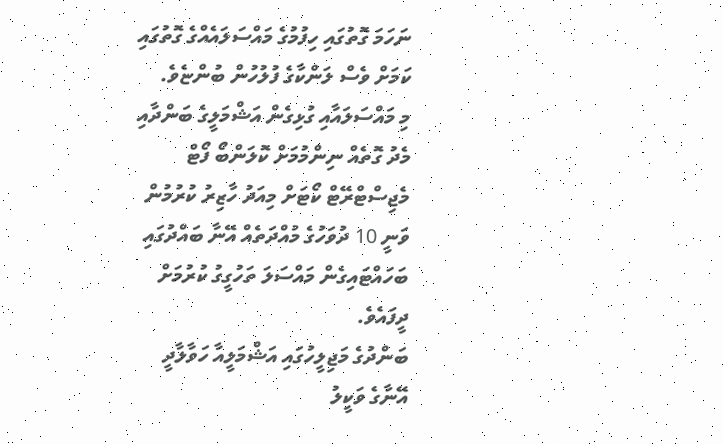ނަހަމަ ގޮތުގައި ހިފުމުގެ މައްސަލައެއްގެ ގޮތުގައި ކަމަށް ވެސް ލަންކާގެ ފުލުހުން ބުންޏެވެ.
މި މައްސަލައާއި ގުޅިގެން އަޝްމަލީގެ ބަންދާއި މެދު ގޮތެއް ނިންމުމަށް ކޮލަންބޯ ފޯޓް މެޖިސްޓްރޭޓް ކޯޓަށް މިއަދު ހާޒިރު ކުރުމުން ވަނީ 10 ދުވަހުގެ މުއްދަތެއް އޭނާ ބައްދުގައި ބަހައްޓައިގެން މައްސަލަ ތަހުގީގު ކުރުމަށް ދީފައެވެ.
ބަންދުގެ މަޖިލީހުގައި އަޝްމަލީއާ ހަވާލާދީ އޭނާގެ ވަކީލު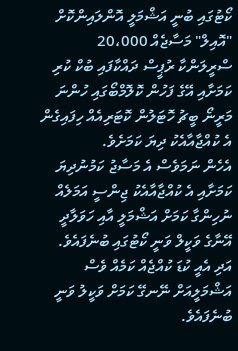ކޯޓުގައި ބުނީ އަޝްމަލީ އޮންލައިންކޮށް "އޮއިލް" މަސާޖެއް 20،000 ސްރީލަންކާ ރުޕީސް ދައްކާފައި ބުކް ކުރި ކަމަށާއި އޭގެ ފަހުން ކޮލޮމްބޯގައި ހުންނަ މަރީނޯ ބީޗު ހޮޓަލުން ކޮޓަރިއެއް ހިފައިގެން އެ ކުއްޖާއާއެކު ދިޔަ ކަމަށެވެ.
އެހެން ނަމަވެސް އެ މަސާޖު ކަމުނުދިޔަ ކަމަށާއި އެ ކުއްޖާއާއެކު ޖިންސީ އަމަލެއް ނުހިންގާ ކަމަށް އަޝްމަލީ އާއި ހަވަލާދީ އޭނާގެ ވަކީލް ވަނީ ކޯޓުގައި ބުނެފައެވެ. އަދި އެއީ ކުޑަ ކުއްޖެއް ކަމެއް ވެސް އަޝްމަލީއަށް ނޭނގޭ ކަމަށް ވަކީލު ވަނީ ބުނެފައެވެ.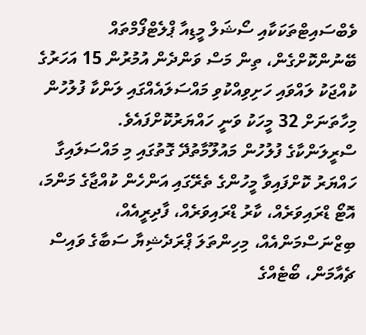ވެބްސައިޓްތަކަކާއި ސޯޝަލް މީޑިއާ ޕްލެޓްފޯމްތައް ބޭނުންކޮށްގެން، ތިން މަސް ވަންދެން އުމުރުން 15 އަހަރުގެ ކުއްޖަކު ލައްވައި ހަށިވިއްކުވި މައްސަލައެއްގައި ލަންކާ ފުލުހުން މިހާތަނަށް 32 މީހަކު ވަނީ ހައްޔަރުކޮށްފައެވެ.
ސްރީލަންކާގެ ފުލުހުން މައުލޫމާތުދޭ ގޮތުގައި މި މައްސަލައިގާ ހައްޔަރު ކޮށްފައިވާ މީހުންގެ ތެރޭގައި އަންހެން ކުއްޖާގެ މަންމަ، އޮޓޯ ޑްރައިވަރެއް، ކާރު ޑްރައިވަރެއް، ފާދިރީއެއް، ބިޒްނަސްމަންއެއް، މިހިންތަލަ ޕްރަދެޝިޔާ ސަބާގެ ވައިސް ޗެއާމަން، ބޯޓެއްގެ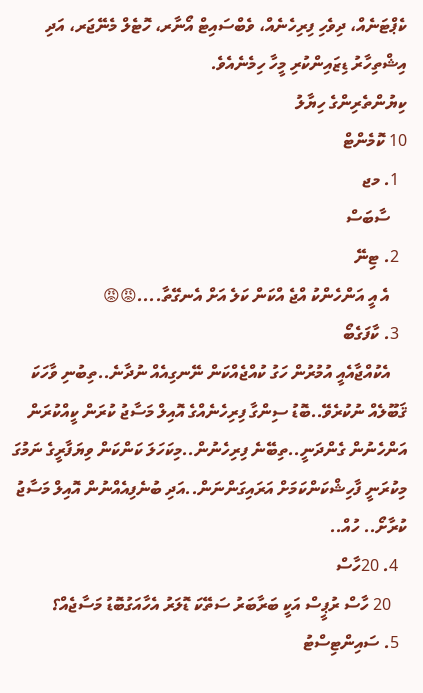ކެޕްޓަނެއް، ދިވެހި ފިރިހެނެއް، ވެބްސައިޓް އޯނާރ، ހޮޓެލް މެނޭޖަރ، އަދި އިޝްތިހާރު ޑިޒައިންކުރި މީހާ ހިމެނެއެވެ.
ކިޔުންތެރިންގެ ހިޔާލު
10 ކޮމެންޓް
  1. މޖ
    ސާބަސް
  2. ޓިނޭ
    އެ އީ އަންހެންކު އްޖެ އްކަން ކަލެ އަށް އެނގޭތާ....😡😡
  3. ކާފަގެބޯ
    އެކުއްޖާއެއީ އުމުރުން ހަގު ކުއްޖެއްކަން ނޭނގިއެއް ނުދާނެ..ތިބުނި ވާހަކަ ޤަބޫލެއް ނުކުރެވޭ..ބޮޑު ސިންގާ ފިރިހެނެއްގެ އޮއިލް މަސާޖު ކުރަން ކީއްކުރަން އަންހެނުން ގެންދަނީ..ތިބޭނެ ފިރިހެނުން..މިކަހަލަ ކަންކަން ވިޔަފާރީގެ ނަމުގަ މިކުރަނީ ފާހިޝްކަންކަމަށް އަރައިގަންނަން..އަދި ބުނެފިއެއްނުން އޮއިލް މަސާޖު ކުރާށޯ.. ހުއް..
  4. 20ހާސް
    20 ހާސް ރުޕީސް އަކީ ބަރާބަރު ސަތޭކަ ޑޮލަރު އެހާއަގުބޮޑު މަސާޖެއް؟
  5. ސައިންޓިސްޓު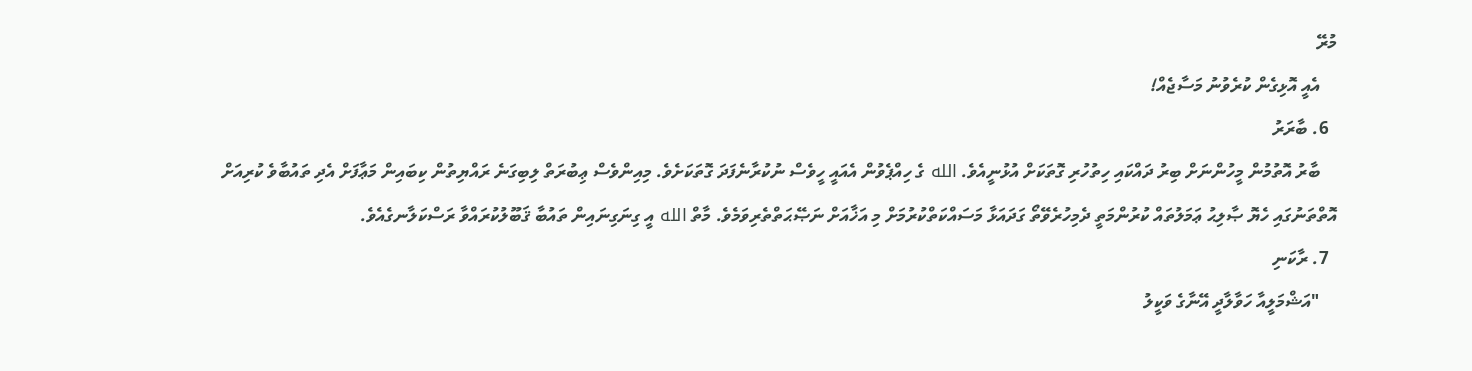މުރޭ
    އެއީ އޮޅިގެން ކުރެވުނު މަސާޖެއް!
  6. ބާރަރު
    ބާރު އޮތުމުން މީހުންނަށް ބިރު ދައްކައި ހިތުހުރި ގޮތަކަށް އުޅުނީއެވެ. الله ގެ ހިއްޕެވުން އެއައީ ހީވެސް ނުކުރާނެފަދަ ގޮތަކަށެވެ. މިއިންވެސް ޢިބުރަތް ލިބިގަނެ ރައްޔިތުން ކިބައިން މަޢާފަށް އެދި ތައުބާވެ ކުރިއަށް އޮތްތަނުގައި ހެޔޮ ޞާލިޙު ޢަމަލުތައް ކުރުންމަތީ ދެމިހުރެވޭތޯ ގަދައަޅާ މަސައްކަތްކުރުމަށް މި އަޚާއަށް ނަޞޭޙަތްތެރިވަމެވެ. މާތް الله އީ ގިނަގިނައިން ތައުބާ ޤަބޫލުކުރައްވާ ރަސްކަލާނގެއެވެ.
  7. ރާކަނި
    "އަޝްމަލީއާ ހަވާލާދީ އޭނާގެ ވަކީލު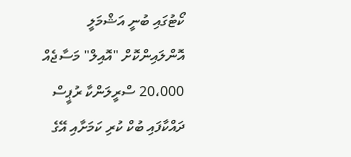ކޯޓުގައި ބުނީ އަޝްމަލީ އޮންލައިންކޮށް "އޮއިލް" މަސާޖެއް 20،000 ސްރީލަންކާ ރުޕީސް ދައްކާފައި ބުކް ކުރި ކަމަށާއި އޭގެ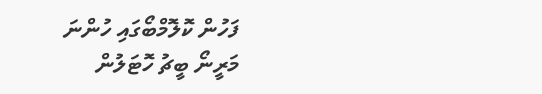ފަހުން ކޮލޮމްބޯގައި ހުންނަ މަރީނޯ ބީޗު ހޮޓަލުން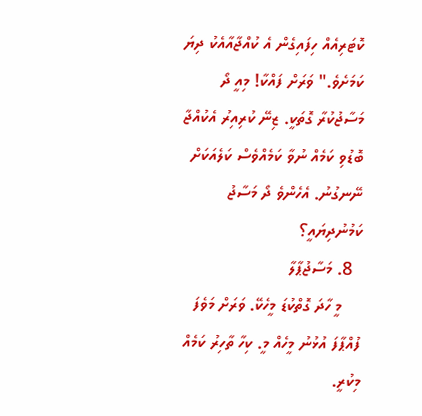ކޮޓަރިއެއް ހިފައިގެން އެ ކުއްޖާއާއެކު ދިޔަ ކަމަށެވެ." ވަރަށް ފައްކާ! މިއީ ދޯ މަސާޖުކުރާ ގޮތަކީ. ޒިނޭ ކުރިއިރު އެކުއްޖާ ބޮޑުވި ކަމެއް ނުވާ ކަމެއްވެސް ކަލެއަކަށް ނޭނގުނު. އެހެންވެ ދޯ މަސާޖު ކަމުނުދިޔައީ؟
  8. މަސާޖުޕާލާ
    މީ ހާދަ ގޮތްކުޑަ މީހެކޭ. ވަރަށް މަވެފަ ފުއްޕާފަ އުޅުނު މީހެއް މީ. ކިހާ ތާހިރު ކަމެއް މިކުރީ.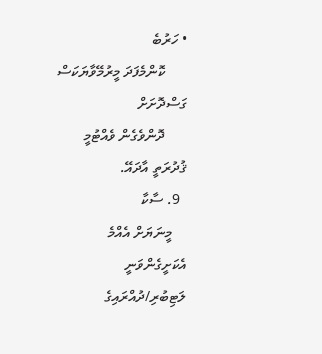• ހަރުބެ
      ކޮންމެފަދަ މީރުމޭވާޔަކަސް ގަސްދޮށަށް
      ދޮންވެގެން ވެއްޓުމީ ޤުދުރަތީ އާދައޭ.
  9. ސާކާ
    މީނަޔަށް އެއްމެ އެކަށީގެންވަނީ ލަޓިބުރި/ދުއްރައިގެ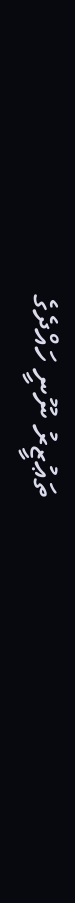ތަޢުޒީރު ނޫނީ ހައްދެގެ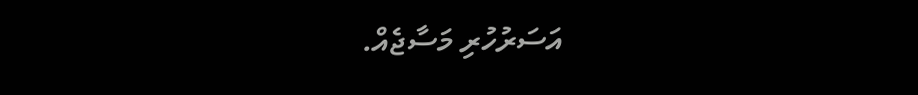އަސަރުހުރި މަސާޖެއް.